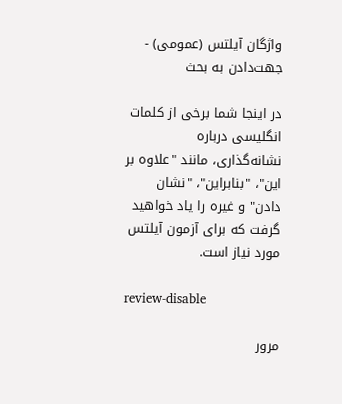واژگان آیلتس (عمومی) - جهت‌دادن به بحث

در اینجا شما برخی از کلمات انگلیسی درباره نشانه‌گذاری، مانند "علاوه بر این"، "بنابراین"، "نشان دادن" و غیره را یاد خواهید گرفت که برای آزمون آیلتس مورد نیاز است.

review-disable

مرور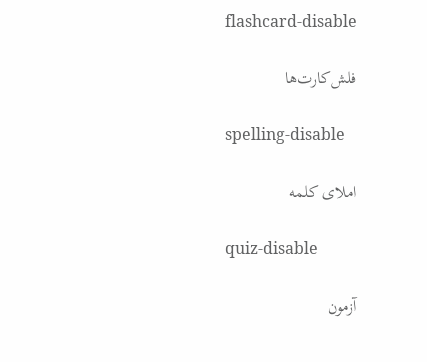flashcard-disable

فلش‌کارت‌ها

spelling-disable

املای کلمه

quiz-disable

آزمون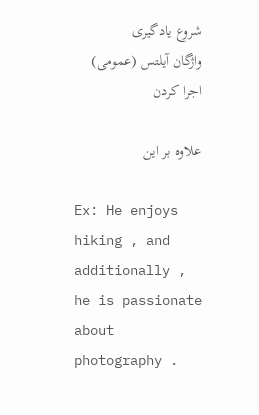شروع یادگیری
واژگان آیلتس (عمومی)
اجرا کردن

علاوه بر این

Ex: He enjoys hiking , and additionally , he is passionate about photography .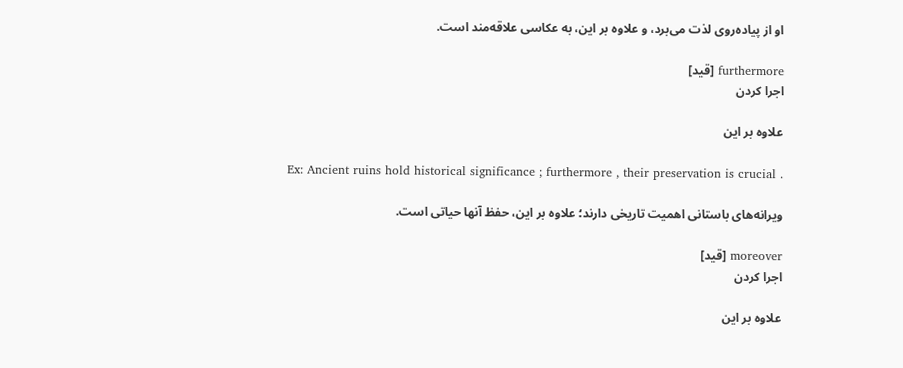او از پیاده‌روی لذت می‌برد، و علاوه بر این، به عکاسی علاقه‌مند است.

furthermore [قید]
اجرا کردن

علاوه بر این

Ex: Ancient ruins hold historical significance ; furthermore , their preservation is crucial .

ویرانه‌های باستانی اهمیت تاریخی دارند؛ علاوه بر این، حفظ آنها حیاتی است.

moreover [قید]
اجرا کردن

علاوه بر این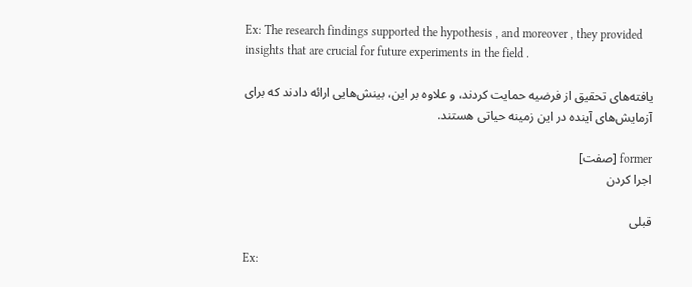Ex: The research findings supported the hypothesis , and moreover , they provided insights that are crucial for future experiments in the field .

یافته‌های تحقیق از فرضیه حمایت کردند، و علاوه بر این، بینش‌هایی ارائه دادند که برای آزمایش‌های آینده در این زمینه حیاتی هستند.

former [صفت]
اجرا کردن

قبلی

Ex: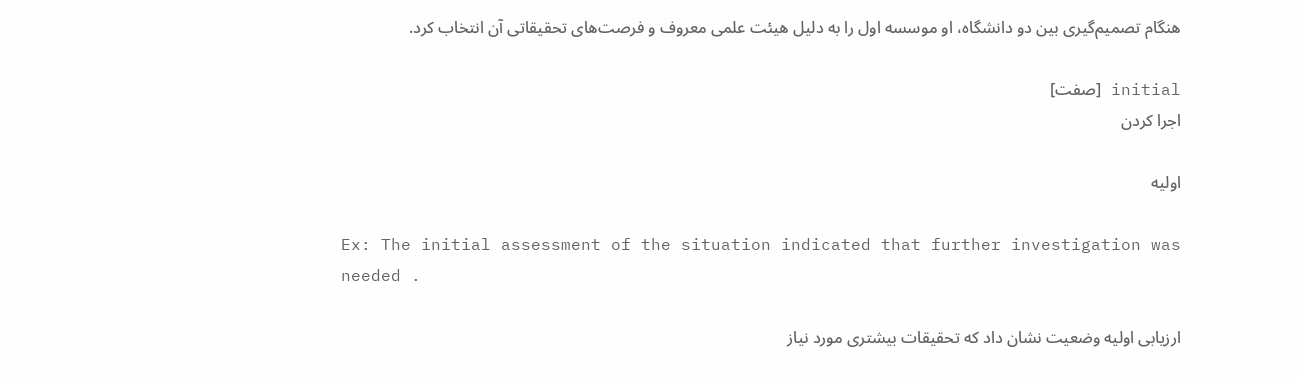هنگام تصمیم‌گیری بین دو دانشگاه، او موسسه اول را به دلیل هیئت علمی معروف و فرصت‌های تحقیقاتی آن انتخاب کرد.

initial [صفت]
اجرا کردن

اولیه

Ex: The initial assessment of the situation indicated that further investigation was needed .

ارزیابی اولیه وضعیت نشان داد که تحقیقات بیشتری مورد نیاز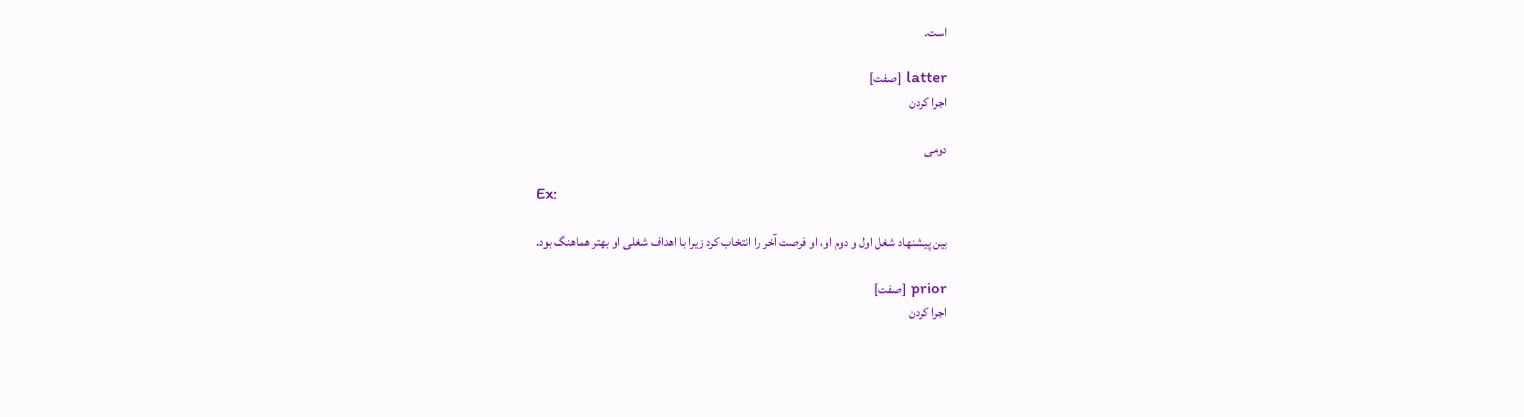است.

latter [صفت]
اجرا کردن

دومی

Ex:

بین پیشنهاد شغل اول و دوم او، او فرصت آخر را انتخاب کرد زیرا با اهداف شغلی او بهتر هماهنگ بود.

prior [صفت]
اجرا کردن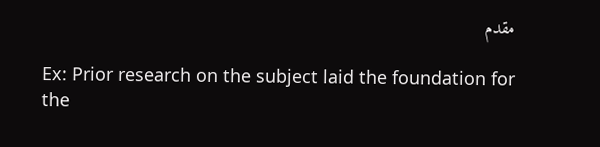مقدم

Ex: Prior research on the subject laid the foundation for the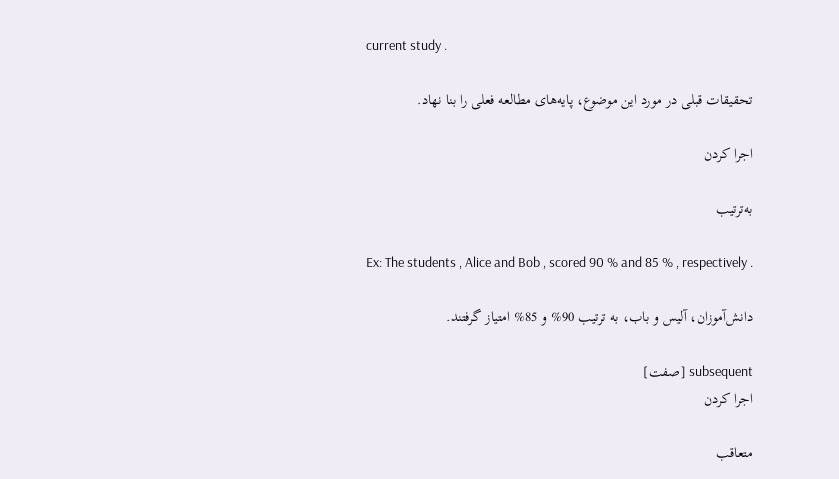current study .

تحقیقات قبلی در مورد این موضوع، پایه‌های مطالعه فعلی را بنا نهاد.

اجرا کردن

به‌ترتیب

Ex: The students , Alice and Bob , scored 90 % and 85 % , respectively .

دانش‌آموزان، آلیس و باب، به ترتیب 90% و 85% امتیاز گرفتند.

subsequent [صفت]
اجرا کردن

متعاقب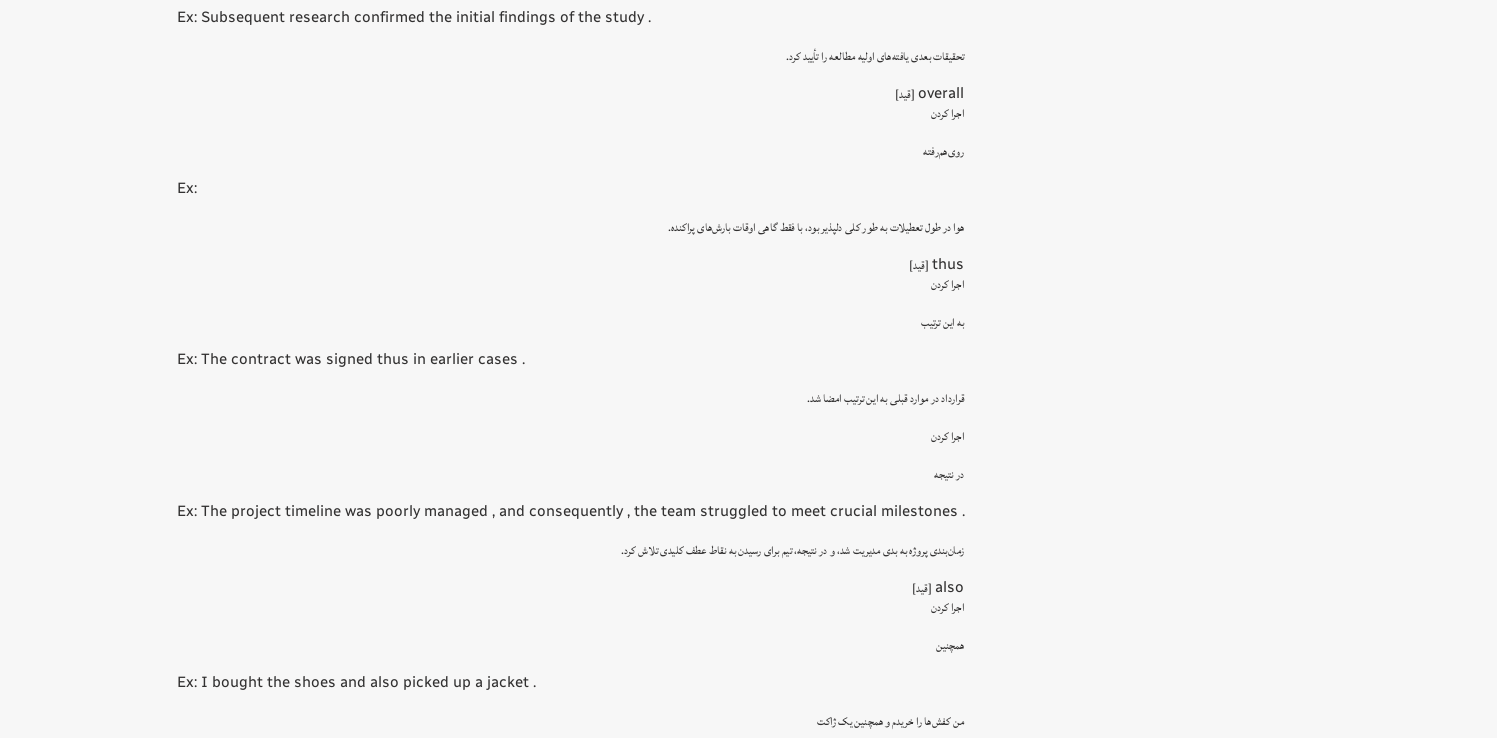Ex: Subsequent research confirmed the initial findings of the study .

تحقیقات بعدی یافته‌های اولیه مطالعه را تأیید کرد.

overall [قید]
اجرا کردن

روی‌هم‌رفته

Ex:

هوا در طول تعطیلات به طور کلی دلپذیر بود، با فقط گاهی اوقات بارش‌های پراکنده.

thus [قید]
اجرا کردن

به این ترتیب

Ex: The contract was signed thus in earlier cases .

قرارداد در موارد قبلی به این ترتیب امضا شد.

اجرا کردن

در نتیجه

Ex: The project timeline was poorly managed , and consequently , the team struggled to meet crucial milestones .

زمان‌بندی پروژه به بدی مدیریت شد، و در نتیجه، تیم برای رسیدن به نقاط عطف کلیدی تلاش کرد.

also [قید]
اجرا کردن

همچنین

Ex: I bought the shoes and also picked up a jacket .

من کفش‌ها را خریدم و همچنین یک ژاکت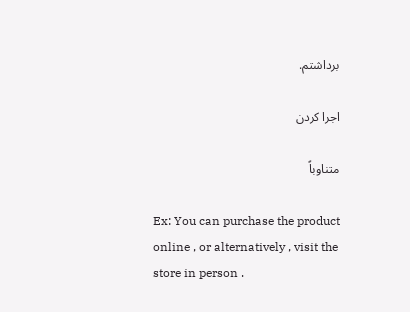برداشتم.

اجرا کردن

متناوباً

Ex: You can purchase the product online , or alternatively , visit the store in person .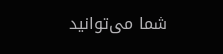شما می‌توانید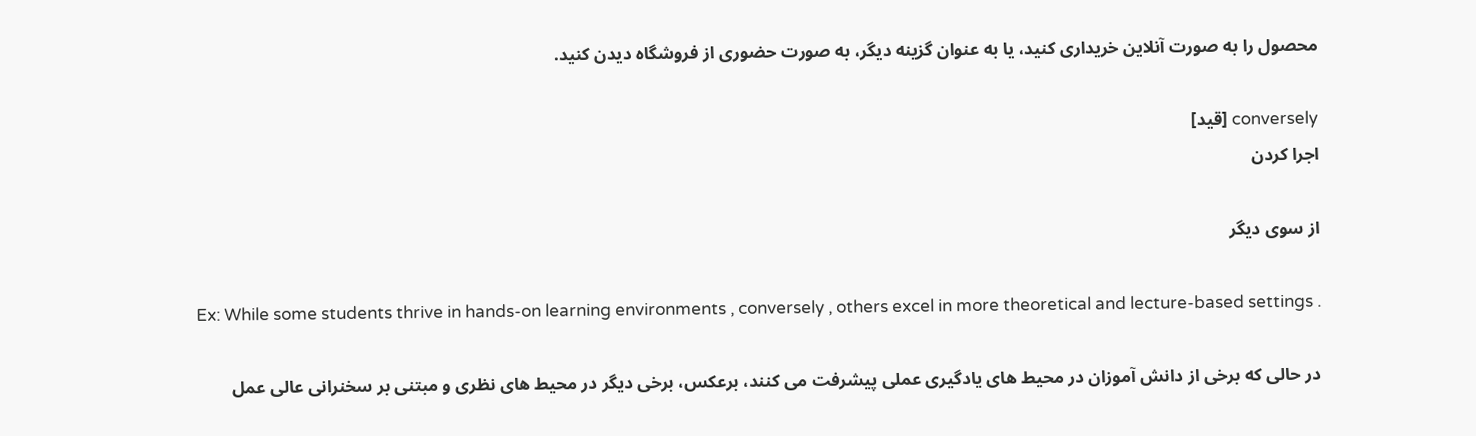محصول را به صورت آنلاین خریداری کنید، یا به عنوان گزینه دیگر، به صورت حضوری از فروشگاه دیدن کنید.

conversely [قید]
اجرا کردن

از سوی دیگر

Ex: While some students thrive in hands-on learning environments , conversely , others excel in more theoretical and lecture-based settings .

در حالی که برخی از دانش آموزان در محیط های یادگیری عملی پیشرفت می کنند، برعکس، برخی دیگر در محیط های نظری و مبتنی بر سخنرانی عالی عمل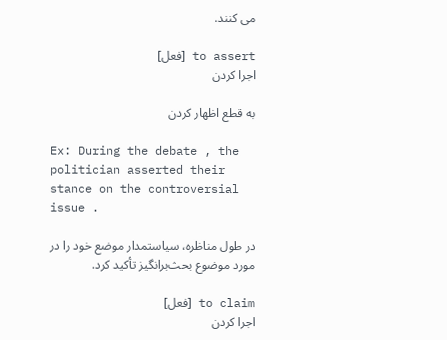می کنند.

to assert [فعل]
اجرا کردن

به قطع اظهار کردن

Ex: During the debate , the politician asserted their stance on the controversial issue .

در طول مناظره، سیاستمدار موضع خود را در مورد موضوع بحث‌برانگیز تأکید کرد.

to claim [فعل]
اجرا کردن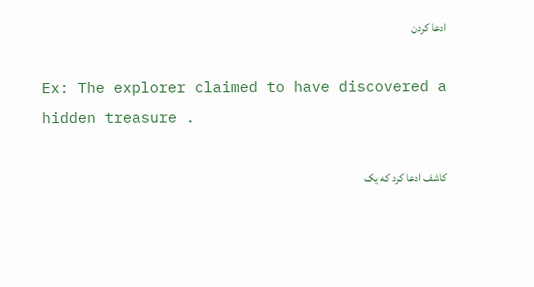ادعا کردن

Ex: The explorer claimed to have discovered a hidden treasure .

کاشف ادعا کرد که یک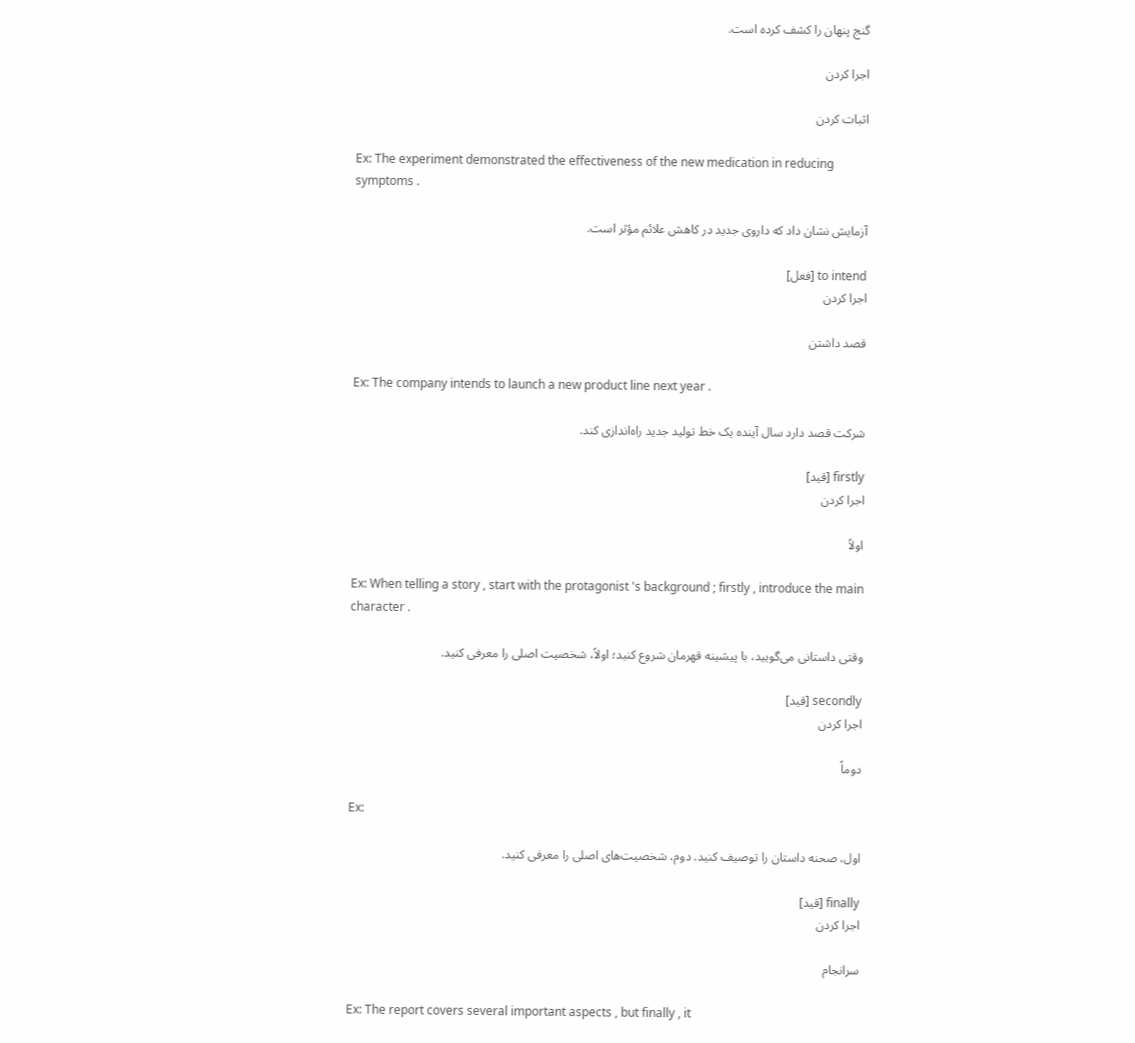گنج پنهان را کشف کرده است.

اجرا کردن

اثبات کردن

Ex: The experiment demonstrated the effectiveness of the new medication in reducing symptoms .

آزمایش نشان داد که داروی جدید در کاهش علائم مؤثر است.

to intend [فعل]
اجرا کردن

قصد داشتن

Ex: The company intends to launch a new product line next year .

شرکت قصد دارد سال آینده یک خط تولید جدید راه‌اندازی کند.

firstly [قید]
اجرا کردن

اولاً

Ex: When telling a story , start with the protagonist 's background ; firstly , introduce the main character .

وقتی داستانی می‌گویید، با پیشینه قهرمان شروع کنید؛ اولاً، شخصیت اصلی را معرفی کنید.

secondly [قید]
اجرا کردن

دوماً

Ex:

اول، صحنه داستان را توصیف کنید. دوم، شخصیت‌های اصلی را معرفی کنید.

finally [قید]
اجرا کردن

سرانجام

Ex: The report covers several important aspects , but finally , it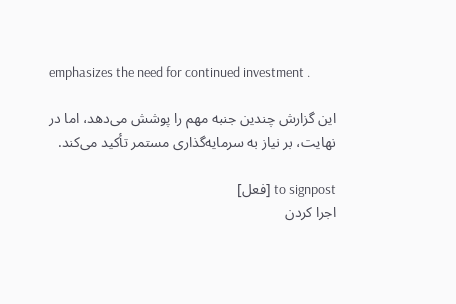emphasizes the need for continued investment .

این گزارش چندین جنبه مهم را پوشش می‌دهد، اما در نهایت، بر نیاز به سرمایه‌گذاری مستمر تأکید می‌کند.

to signpost [فعل]
اجرا کردن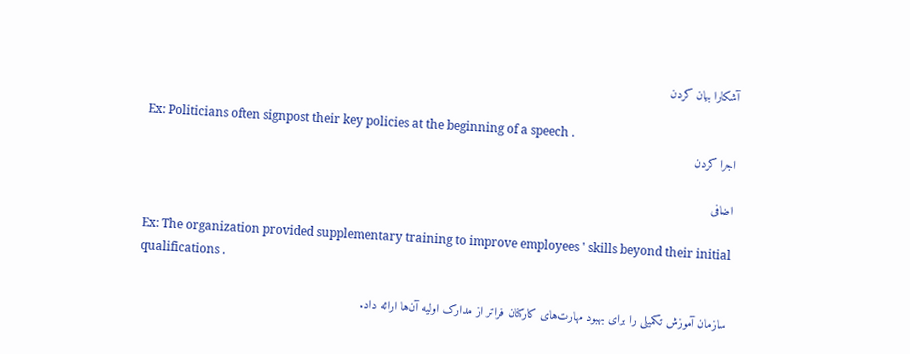آشکارا بیان کردن

Ex: Politicians often signpost their key policies at the beginning of a speech .
اجرا کردن

اضافی

Ex: The organization provided supplementary training to improve employees ' skills beyond their initial qualifications .

سازمان آموزش تکمیلی را برای بهبود مهارت‌های کارکنان فراتر از مدارک اولیه آن‌ها ارائه داد.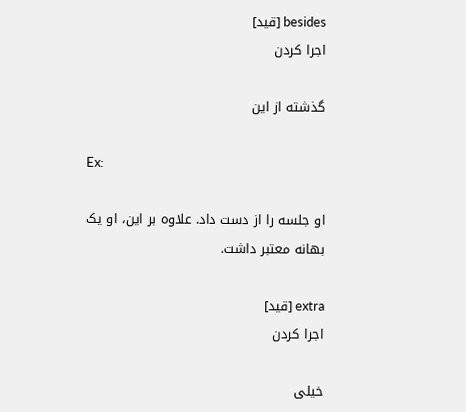besides [قید]
اجرا کردن

گذشته از این

Ex:

او جلسه را از دست داد. علاوه بر این، او یک بهانه معتبر داشت.

extra [قید]
اجرا کردن

خیلی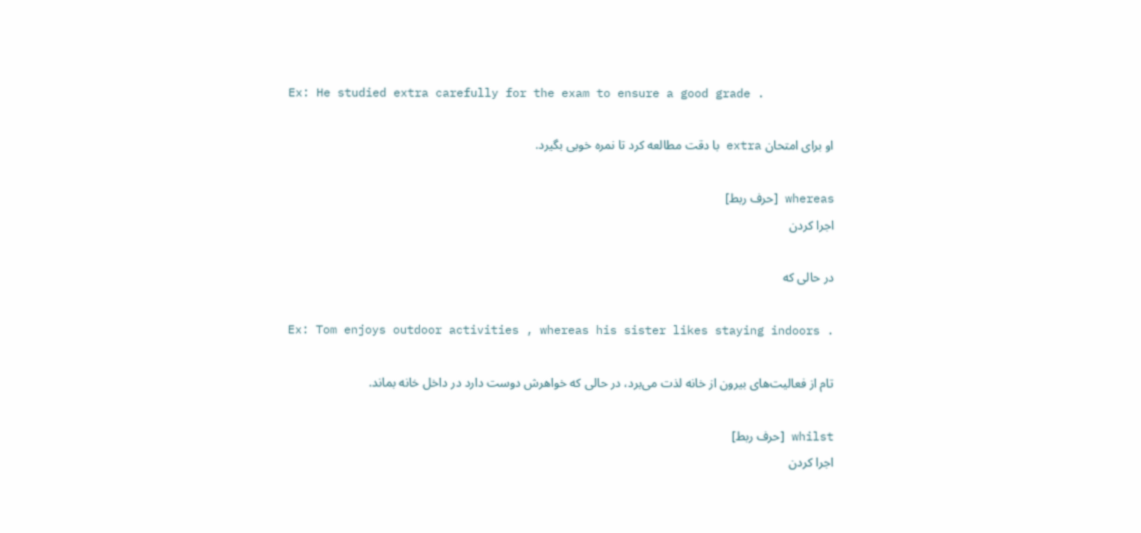Ex: He studied extra carefully for the exam to ensure a good grade .

او برای امتحان extra با دقت مطالعه کرد تا نمره خوبی بگیرد.

whereas [حرف ربط]
اجرا کردن

در حالی که

Ex: Tom enjoys outdoor activities , whereas his sister likes staying indoors .

تام از فعالیت‌های بیرون از خانه لذت می‌برد، در حالی که خواهرش دوست دارد در داخل خانه بماند.

whilst [حرف ربط]
اجرا کردن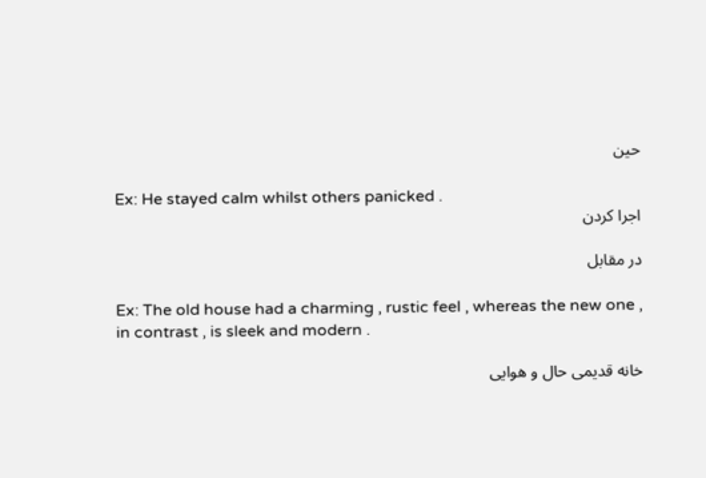حین

Ex: He stayed calm whilst others panicked .
اجرا کردن

در مقابل

Ex: The old house had a charming , rustic feel , whereas the new one , in contrast , is sleek and modern .

خانه قدیمی حال و هوایی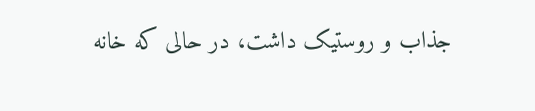جذاب و روستیک داشت، در حالی که خانه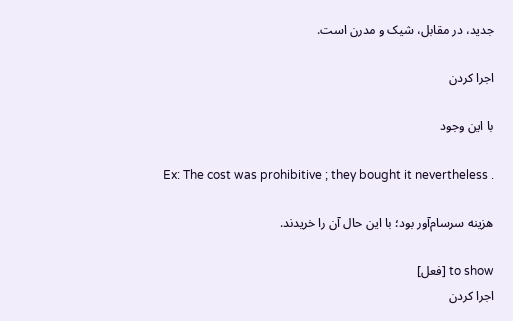جدید، در مقابل، شیک و مدرن است.

اجرا کردن

با این وجود

Ex: The cost was prohibitive ; they bought it nevertheless .

هزینه سرسام‌آور بود؛ با این حال آن را خریدند.

to show [فعل]
اجرا کردن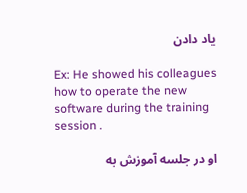یاد دادن

Ex: He showed his colleagues how to operate the new software during the training session .

او در جلسه آموزش به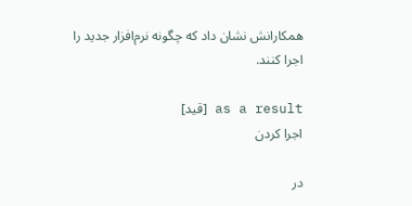همکارانش نشان داد که چگونه نرم‌افزار جدید را اجرا کنند.

as a result [قید]
اجرا کردن

در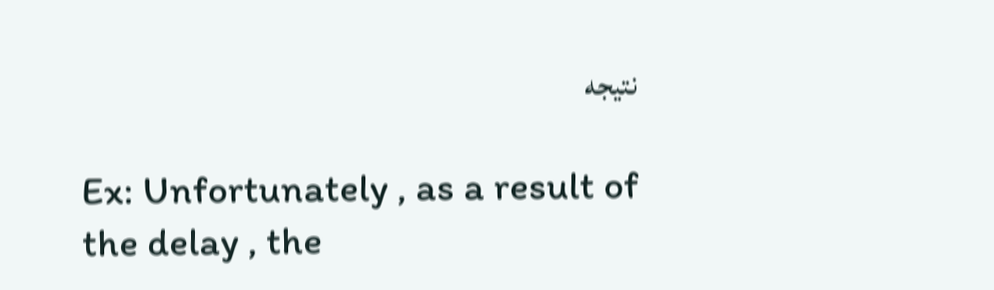نتیجه

Ex: Unfortunately , as a result of the delay , the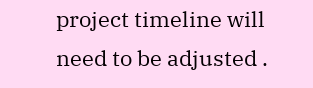project timeline will need to be adjusted .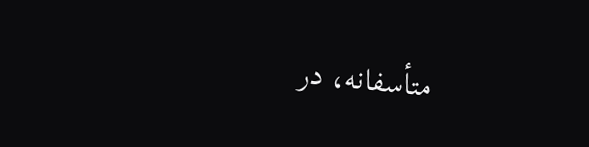متأسفانه، در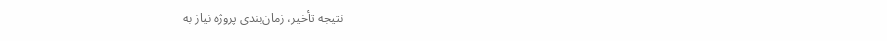نتیجه تأخیر، زمان‌بندی پروژه نیاز به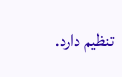تنظیم دارد.